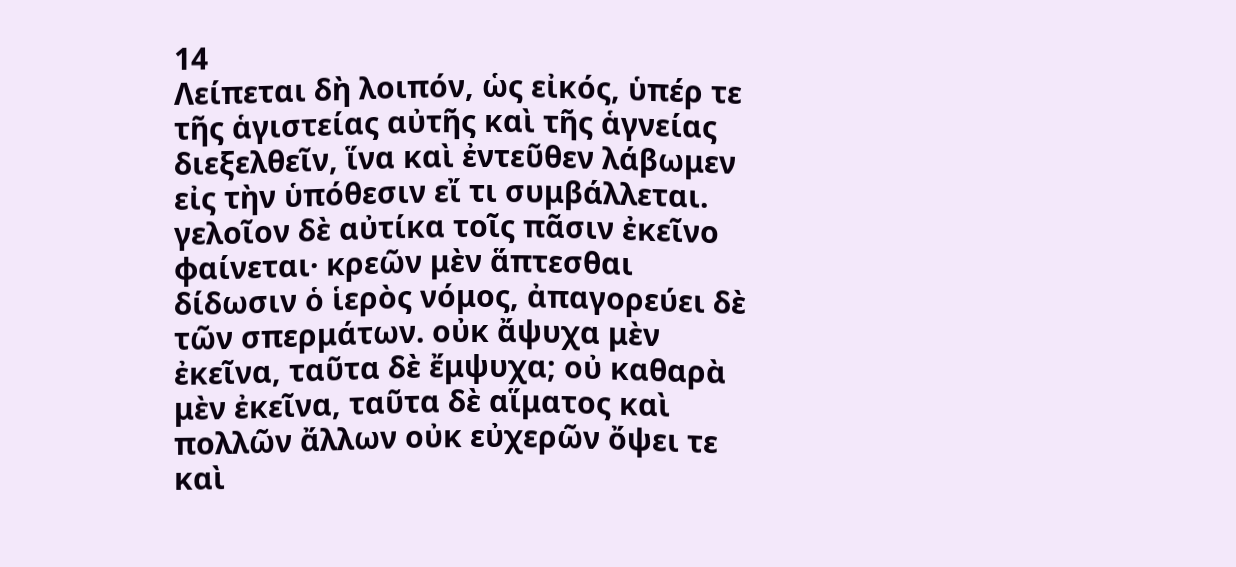14
Λείπεται δὴ λοιπόν, ὡς εἰκός, ὑπέρ τε τῆς ἁγιστείας αὐτῆς καὶ τῆς ἁγνείας διεξελθεῖν, ἵνα καὶ ἐντεῦθεν λάβωμεν εἰς τὴν ὑπόθεσιν εἴ τι συμβάλλεται. γελοῖον δὲ αὐτίκα τοῖς πᾶσιν ἐκεῖνο φαίνεται· κρεῶν μὲν ἅπτεσθαι δίδωσιν ὁ ἱερὸς νόμος, ἀπαγορεύει δὲ τῶν σπερμάτων. οὐκ ἄψυχα μὲν ἐκεῖνα, ταῦτα δὲ ἔμψυχα; οὐ καθαρὰ μὲν ἐκεῖνα, ταῦτα δὲ αἵματος καὶ πολλῶν ἄλλων οὐκ εὐχερῶν ὄψει τε καὶ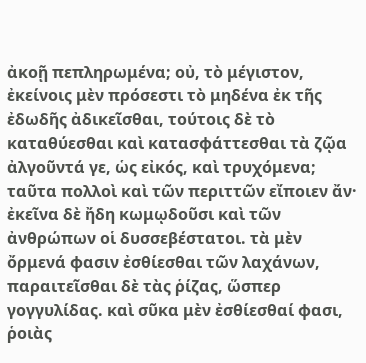ἀκοῇ πεπληρωμένα; οὐ, τὸ μέγιστον, ἐκείνοις μὲν πρόσεστι τὸ μηδένα ἐκ τῆς ἐδωδῆς ἀδικεῖσθαι, τούτοις δὲ τὸ καταθύεσθαι καὶ κατασφάττεσθαι τὰ ζῷα ἀλγοῦντά γε, ὡς εἰκός, καὶ τρυχόμενα; ταῦτα πολλοὶ καὶ τῶν περιττῶν εἴποιεν ἄν· ἐκεῖνα δὲ ἤδη κωμῳδοῦσι καὶ τῶν ἀνθρώπων οἱ δυσσεβέστατοι. τὰ μὲν ὄρμενά φασιν ἐσθίεσθαι τῶν λαχάνων, παραιτεῖσθαι δὲ τὰς ῥίζας, ὥσπερ γογγυλίδας. καὶ σῦκα μὲν ἐσθίεσθαί φασι, ῥοιὰς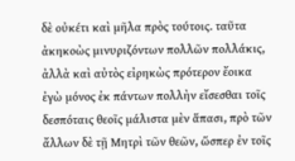δὲ οὐκέτι καὶ μῆλα πρὸς τούτοις. ταῦτα ἀκηκοὼς μινυριζόντων πολλῶν πολλάκις, ἀλλὰ καὶ αὐτὸς εἰρηκὼς πρότερον ἔοικα ἐγὼ μόνος ἐκ πάντων πολλὴν εἴσεσθαι τοῖς δεσπόταις θεοῖς μάλιστα μὲν ἅπασι, πρὸ τῶν ἄλλων δὲ τῇ Μητρὶ τῶν θεῶν, ὥσπερ ἐν τοῖς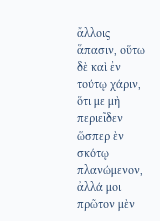ἄλλοις ἅπασιν, οὕτω δὲ καὶ ἐν τούτῳ χάριν, ὅτι με μὴ περιεῖδεν ὥσπερ ὲν σκότῳ πλανώμενον, ἀλλά μοι πρῶτον μὲν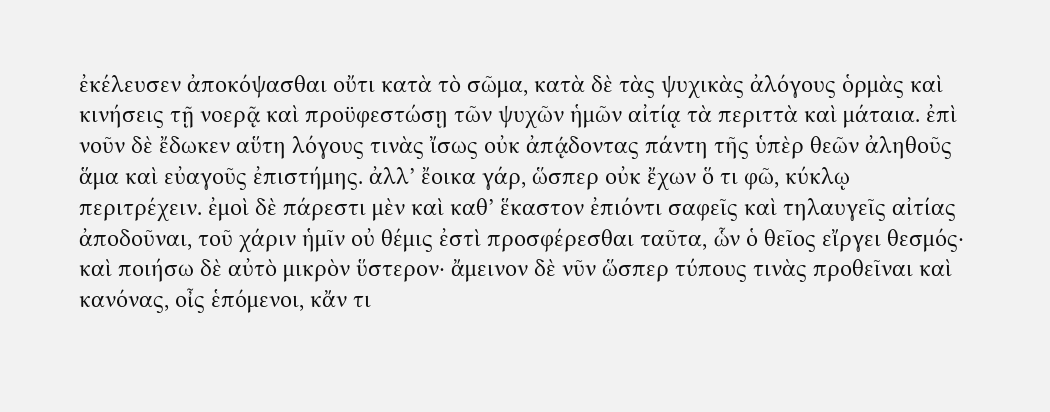ἐκέλευσεν ἀποκόψασθαι οὔτι κατὰ τὸ σῶμα, κατὰ δὲ τὰς ψυχικὰς ἀλόγους ὁρμὰς καὶ κινήσεις τῇ νοερᾷ καὶ προϋφεστώσῃ τῶν ψυχῶν ἡμῶν αἰτίᾳ τὰ περιττὰ καὶ μάταια. ἐπὶ νοῦν δὲ ἔδωκεν αὕτη λόγους τινὰς ἴσως οὐκ ἀπᾴδοντας πάντη τῆς ὑπὲρ θεῶν ἀληθοῦς ἅμα καὶ εὐαγοῦς ἐπιστήμης. ἀλλ’ ἔοικα γάρ, ὥσπερ οὐκ ἔχων ὅ τι φῶ, κύκλῳ περιτρέχειν. ἐμοὶ δὲ πάρεστι μὲν καὶ καθ’ ἕκαστον ἐπιόντι σαφεῖς καὶ τηλαυγεῖς αἰτίας ἀποδοῦναι, τοῦ χάριν ἡμῖν οὐ θέμις ἐστὶ προσφέρεσθαι ταῦτα, ὧν ὁ θεῖος εἴργει θεσμός· καὶ ποιήσω δὲ αὐτὸ μικρὸν ὕστερον· ἄμεινον δὲ νῦν ὥσπερ τύπους τινὰς προθεῖναι καὶ κανόνας, οἶς ἑπόμενοι, κἄν τι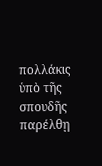πολλάκις ὑπὸ τῆς σπουδῆς παρέλθῃ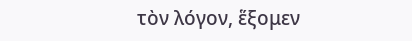τὸν λόγον, ἕξομεν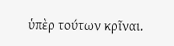ὑπὲρ τούτων κρῖναι.